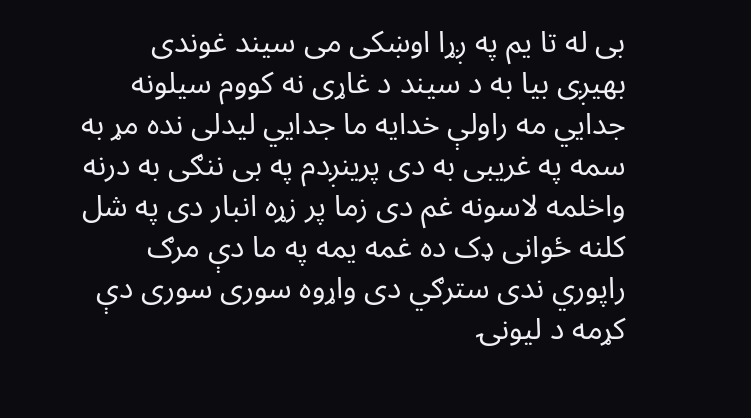بی له تا یم په ږړا اوښکی می سیند غوندی بهیږی بیا به د سیند د غاړی نه کووم سیلونه جدايي مه راولې خدایه ما جدايي لیدلی نده مړ به سمه په غریبی به دی پرینږدم په بی ننګی به درنه واخلمه لاسونه غم دی زما پر زړه انبار دی په شل کلنه ځوانی ډک ده غمه یمه په ما دې مرګ راپوري ندی سترګي دی واړوه سوری سوری دې کړمه د لیونۍ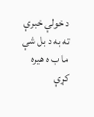د خولې خبرې ته به د بل شې ما ب ه هیره کړې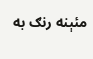مئېنه رنګ به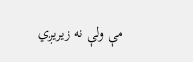مې ولې نه زيريږي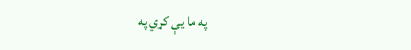په ما يې کړي په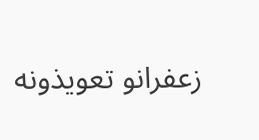زعفرانو تعویذونه